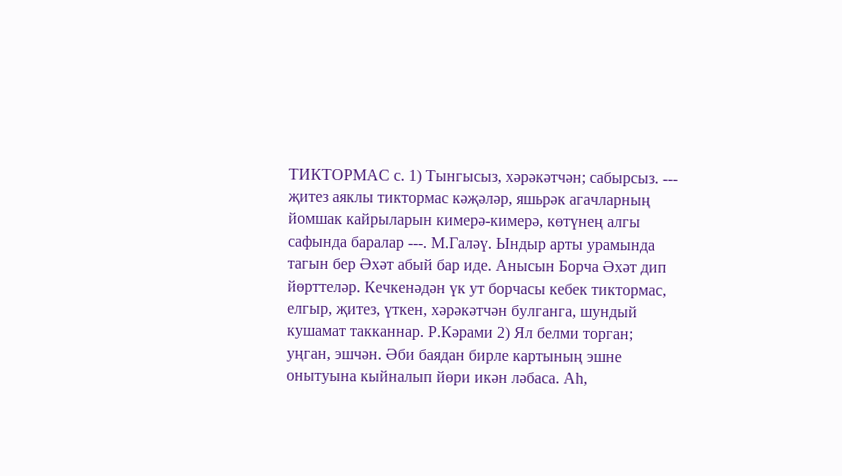ТИКТОРМАС с. 1) Тынгысыз, хәрәкәтчән; сабырсыз. --- җитез аяклы тиктормас кәҗәләр, яшьрәк агачларның йомшак кайрыларын кимерә-кимерә, көтүнең алгы сафында баралар ---. М.Галәү. Ындыр арты урамында тагын бер Әхәт абый бар иде. Анысын Борча Әхәт дип йөрттеләр. Кечкенәдән үк ут борчасы кебек тиктормас, елгыр, җитез, үткен, хәрәкәтчән булганга, шундый кушамат такканнар. Р.Кәрами 2) Ял белми торган; уңган, эшчән. Әби баядан бирле картының эшне онытуына кыйналып йөри икән ләбаса. Аһ,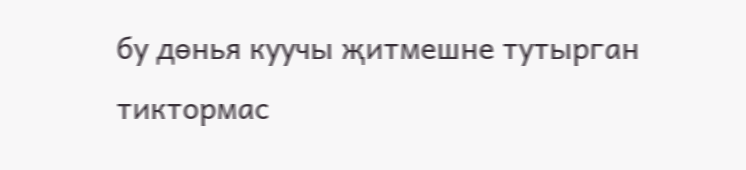бу дөнья куучы җитмешне тутырган тиктормас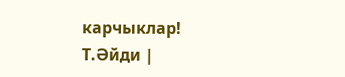карчыклар! Т.Әйди |